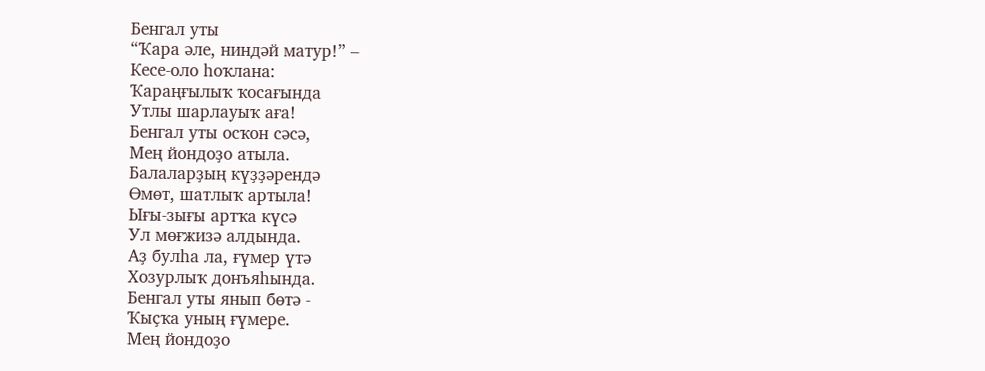Бенгал уты
“Ҡара әле, ниндәй матур!” –
Кесе-оло һоҡлана:
Ҡараңғылыҡ ҡосағында
Утлы шарлауыҡ аға!
Бенгал уты осҡон сәсә,
Мең йондоҙо атыла.
Балаларҙың күҙҙәрендә
Өмөт, шатлыҡ артыла!
Ығы-зығы артҡа күсә
Ул мөғжизә алдында.
Аҙ булһа ла, ғүмер үтә
Хозурлыҡ донъяһында.
Бенгал уты янып бөтә -
Ҡыҫҡа уның ғүмере.
Мең йондоҙо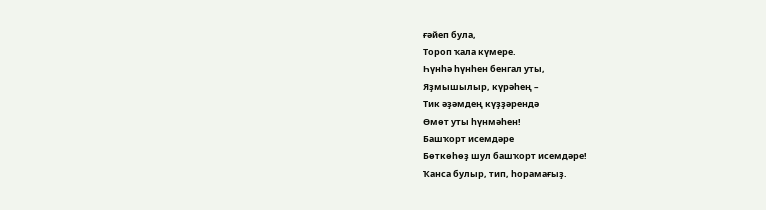ғәйеп була,
Тороп ҡала күмере.
Һүнһә һүнһен бенгал уты,
Яҙмышылыр, күрәһең –
Тик әҙәмдең күҙҙәрендә
Өмөт уты һүнмәһен!
Башҡорт исемдәре
Бөткөһөҙ шул башҡорт исемдәре!
Ҡанса булыр, тип, һорамағыҙ.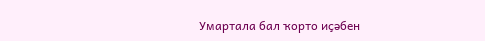Умартала бал ҡорто иҫәбен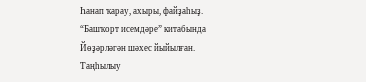Һанап ҡарау, ахыры, файҙаһыҙ.
“Башҡорт исемдәре” китабында
Йөҙәрләгән шәхес йыйылған.
Таңһылыу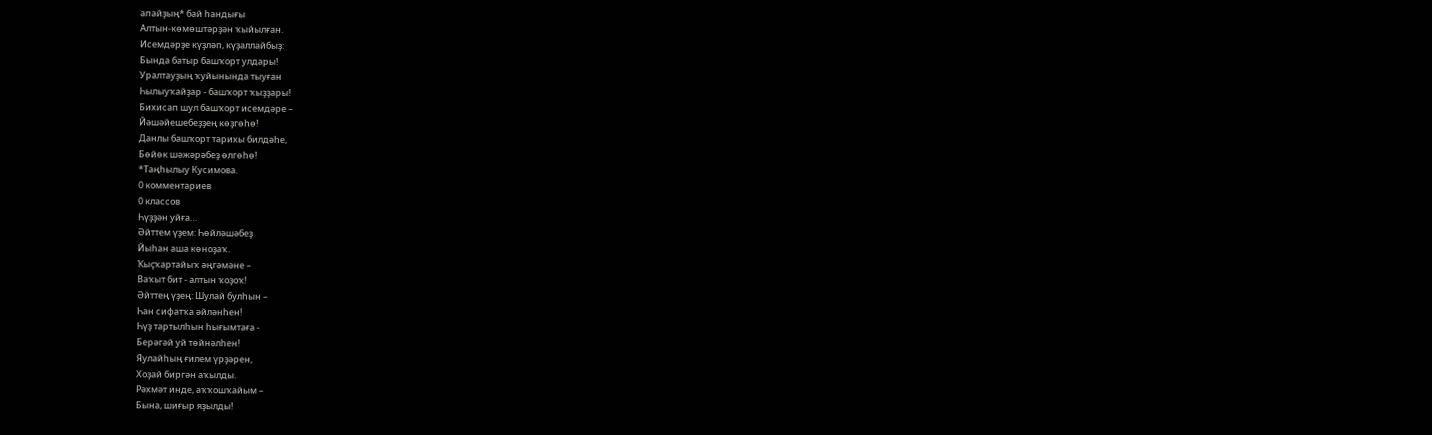апайҙың* бай һандығы
Алтын-көмөштәрҙән ҡыйылған.
Исемдәрҙе күҙләп, күҙаллайбыҙ:
Бында батыр башҡорт улдары!
Уралтауҙың ҡуйынында тыуған
Һылыуҡайҙар - башҡорт ҡыҙҙары!
Бихисап шул башҡорт исемдәре –
Йәшәйешебеҙҙең көҙгөһө!
Данлы башҡорт тарихы билдәһе,
Бөйөк шәжәрәбеҙ өлгөһө!
*Таңһылыу Кусимова.
0 комментариев
0 классов
Һүҙҙән уйға…
Әйттем үҙем: Һөйләшәбеҙ
Йыһан аша көноҙаҡ.
Ҡыҫҡартайыҡ әңгәмәне –
Ваҡыт бит - алтын ҡоҙоҡ!
Әйттең үҙең: Шулай булһын –
Һан сифатҡа әйләнһен!
Һүҙ тартылһын һығымтаға -
Берәгәй уй төйнәлһен!
Яулайһың ғилем үрҙәрен,
Хоҙай биргән аҡылды.
Рәхмәт инде, аҡҡошҡайым –
Бына, шиғыр яҙылды!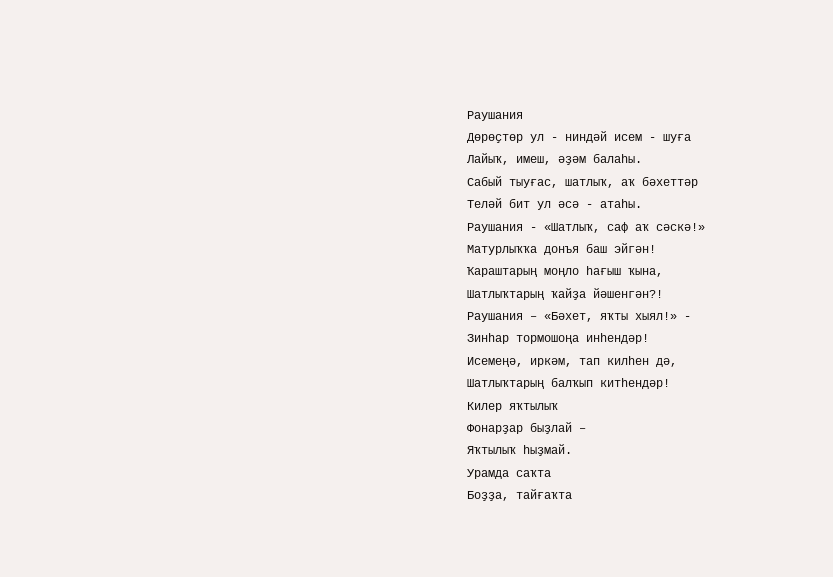Раушания
Дөрөҫтөр ул - ниндәй исем - шуға
Лайыҡ, имеш, әҙәм балаһы.
Сабый тыуғас, шатлыҡ, аҡ бәхеттәр
Теләй бит ул әсә - атаһы.
Раушания - «Шатлыҡ, саф аҡ сәскә!»
Матурлыҡҡа донъя баш эйгән!
Ҡараштарың моңло һағыш ҡына,
Шатлыҡтарың ҡайҙа йәшенгән?!
Раушания – «Бәхет, яҡты хыял!» -
Зинһар тормошоңа инһендәр!
Исемеңә, иркәм, тап килһен дә,
Шатлыҡтарың балҡып китһендәр!
Килер яҡтылыҡ
Фонарҙар быҙлай –
Яҡтылыҡ һыҙмай.
Урамда саҡта
Боҙҙа, тайғаҡта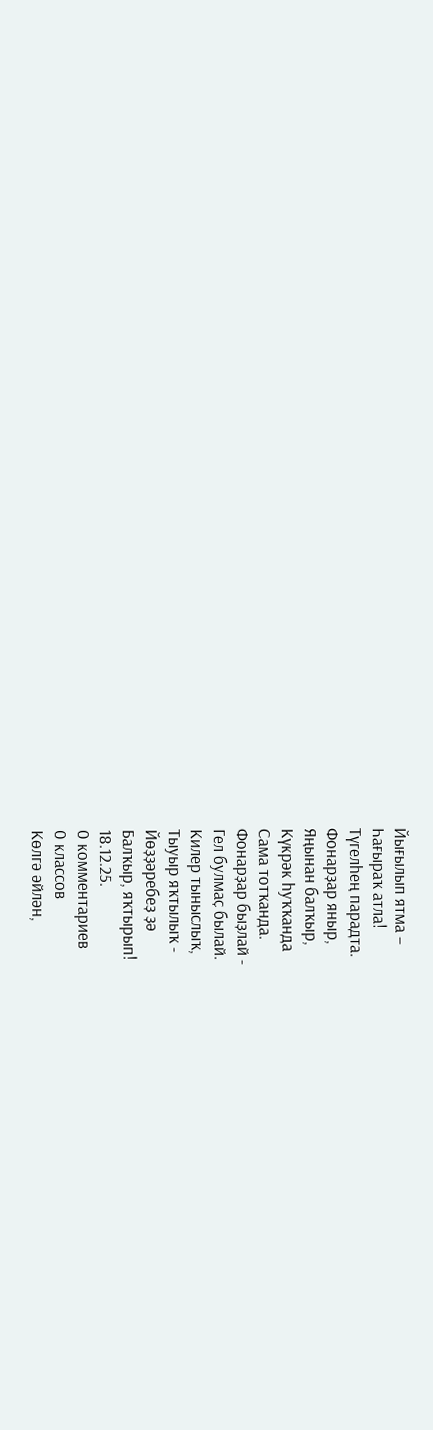Йығылып ятма –
Һағыраҡ атла!
Түгелһең парадта.
Фонарҙар яныр,
Яңынан балҡыр,
Күкрәк һуҡҡанда
Сама тотҡанда.
Фонарҙар быҙлай -
Гел булмаҫ былай.
Килер тыныслыҡ,
Тыуыр яҡтылыҡ -
Йөҙҙәребеҙ ҙә
Балҡыр, яҡтырып!
18.12.25.
0 комментариев
0 классов
Көлгә әйлән,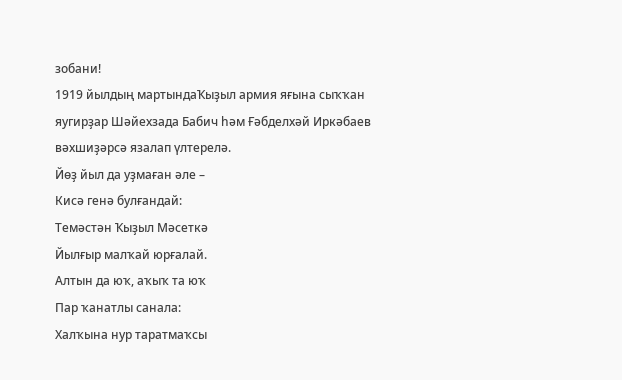зобани!
1919 йылдың мартындаҠыҙыл армия яғына сыҡҡан
яугирҙар Шәйехзада Бабич һәм Ғәбделхәй Иркәбаев
вәхшиҙәрсә язалап үлтерелә.
Йөҙ йыл да уҙмаған әле –
Кисә генә булғандай:
Темәстән Ҡыҙыл Мәсеткә
Йылғыр малҡай юрғалай.
Алтын да юҡ, аҡыҡ та юҡ
Пар ҡанатлы санала:
Халҡына нур таратмаҡсы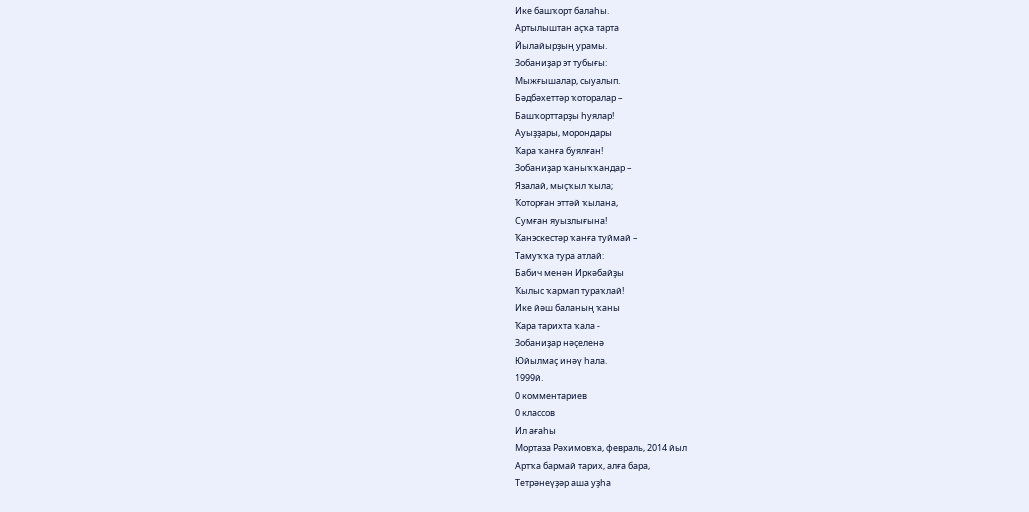Ике башҡорт балаһы.
Артылыштан аҫҡа тарта
Йылайырҙың урамы.
Зобаниҙар эт тубығы:
Мыжғышалар, сыуалып.
Бәдбәхеттәр ҡоторалар –
Башҡорттарҙы һуялар!
Ауыҙҙары, морондары
Ҡара ҡанға буялған!
Зобаниҙар ҡаныҡҡандар –
Язалай, мыҫҡыл ҡыла;
Ҡоторған эттәй ҡылана,
Сумған яуызлығына!
Ҡанэскестәр ҡанға туймай –
Тамуҡҡа тура атлай:
Бабич менән Иркәбайҙы
Ҡылыс ҡармап тураҡлай!
Ике йәш баланың ҡаны
Ҡара тарихта ҡала -
Зобаниҙар нәҫеленә
Юйылмаҫ инәү һала.
1999й.
0 комментариев
0 классов
Ил ағаһы
Мортаза Рәхимовҡа, февраль, 2014 йыл
Артҡа бармай тарих, алға бара,
Тетрәнеүҙәр аша уҙһа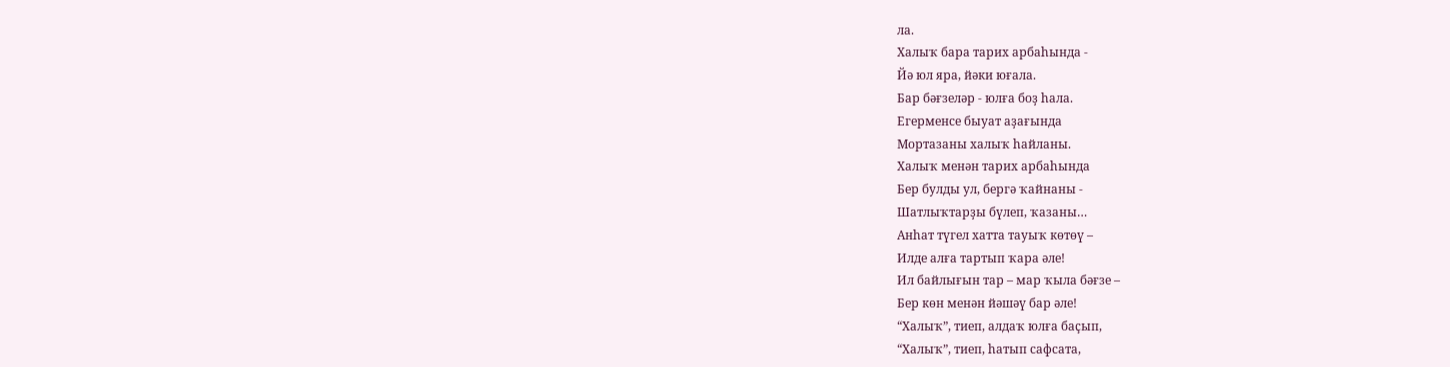ла.
Халыҡ бара тарих арбаһында -
Йә юл яра, йәки юғала.
Бар бәғзеләр - юлға боҙ һала.
Егерменсе быуат аҙағында
Мортазаны халыҡ һайланы.
Халыҡ менән тарих арбаһында
Бер булды ул, бергә ҡайнаны -
Шатлыҡтарҙы бүлеп, ҡазаны…
Анһат түгел хатта тауыҡ көтөү –
Илде алға тартып ҡара әле!
Ил байлығын тар – мар ҡыла бәғзе –
Бер көн менән йәшәү бар әле!
“Халыҡ”, тиеп, алдаҡ юлға баҫып,
“Халыҡ”, тиеп, һатып сафсата,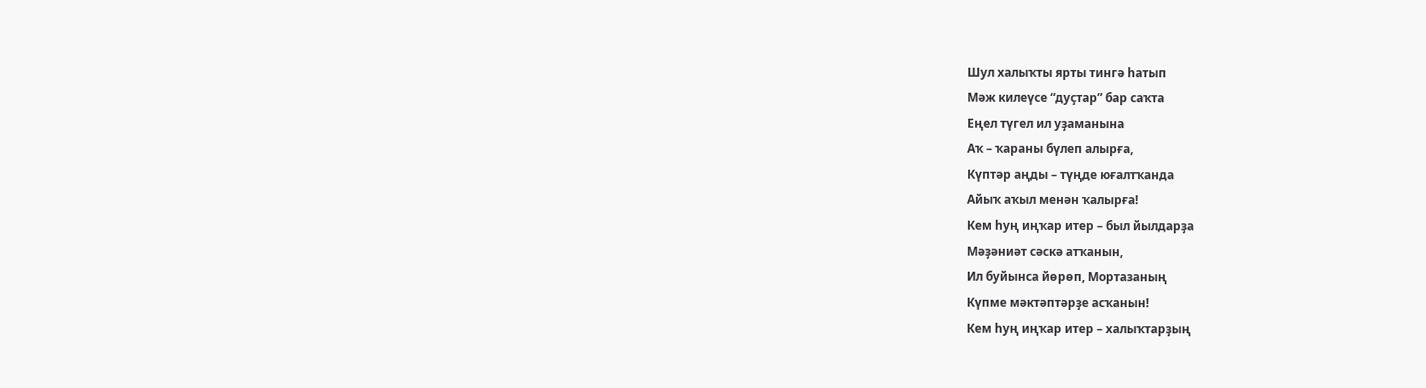Шул халыҡты ярты тингә һатып
Мәж килеүсе “дуҫтар” бар саҡта
Еңел түгел ил уҙаманына
Аҡ – ҡараны бүлеп алырға,
Күптәр аңды – түңде юғалтҡанда
Айыҡ аҡыл менән ҡалырға!
Кем һуң иңҡар итер – был йылдарҙа
Мәҙәниәт сәскә атҡанын,
Ил буйынса йөрөп, Мортазаның
Күпме мәктәптәрҙе асҡанын!
Кем һуң иңҡар итер – халыҡтарҙың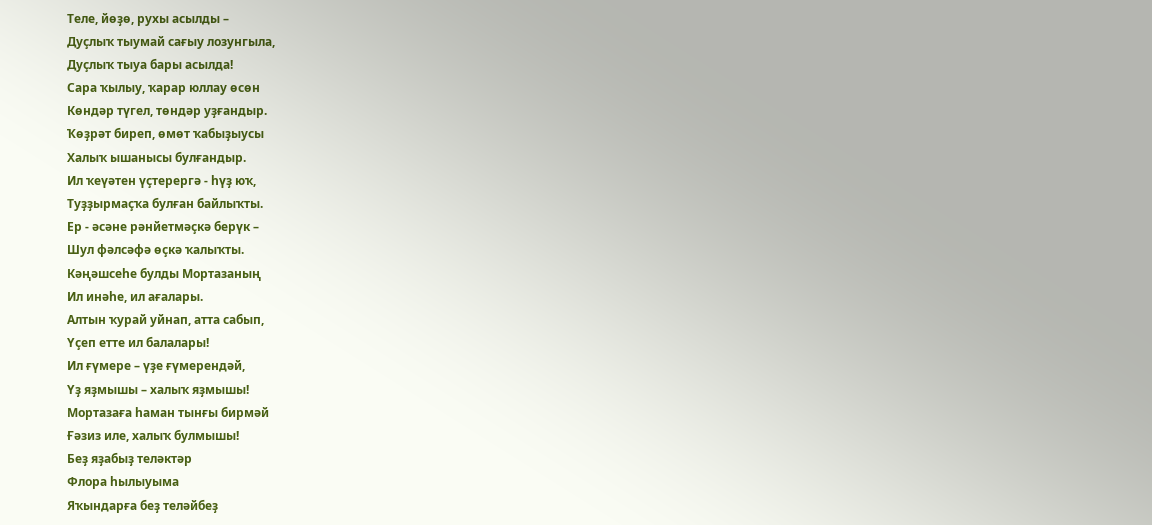Теле, йөҙө, рухы асылды –
Дуҫлыҡ тыумай сағыу лозунгыла,
Дуҫлыҡ тыуа бары асылда!
Сара ҡылыу, ҡарар юллау өсөн
Көндәр түгел, төндәр уҙғандыр.
Ҡөҙрәт биреп, өмөт ҡабыҙыусы
Халыҡ ышанысы булғандыр.
Ил ҡеүәтен үҫтерергә - һүҙ юҡ,
Туҙҙырмаҫҡа булған байлыҡты.
Ер - әсәне рәнйетмәҫкә берүк –
Шул фәлсәфә өҫкә ҡалыҡты.
Кәңәшсеһе булды Мортазаның
Ил инәһе, ил ағалары.
Алтын ҡурай уйнап, атта сабып,
Үҫеп етте ил балалары!
Ил ғүмере – үҙе ғүмерендәй,
Үҙ яҙмышы – халыҡ яҙмышы!
Мортазаға һаман тынғы бирмәй
Ғәзиз иле, халыҡ булмышы!
Беҙ яҙабыҙ теләктәр
Флора һылыуыма
Яҡындарға беҙ теләйбеҙ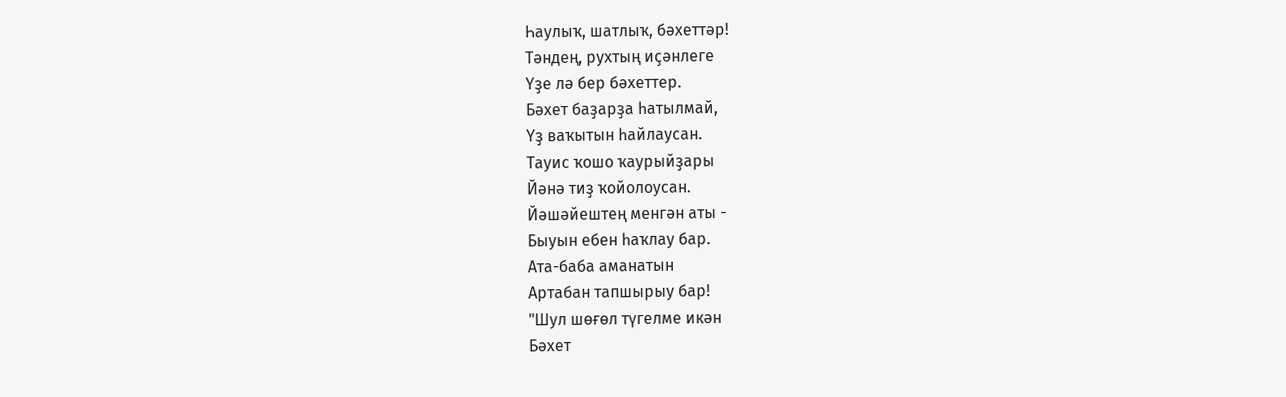Һаулыҡ, шатлыҡ, бәхеттәр!
Тәндең, рухтың иҫәнлеге
Үҙе лә бер бәхеттер.
Бәхет баҙарҙа һатылмай,
Үҙ ваҡытын һайлаусан.
Тауис ҡошо ҡаурыйҙары
Йәнә тиҙ ҡойолоусан.
Йәшәйештең менгән аты -
Быуын ебен һаҡлау бар.
Ата-баба аманатын
Артабан тапшырыу бар!
"Шул шөғөл түгелме икән
Бәхет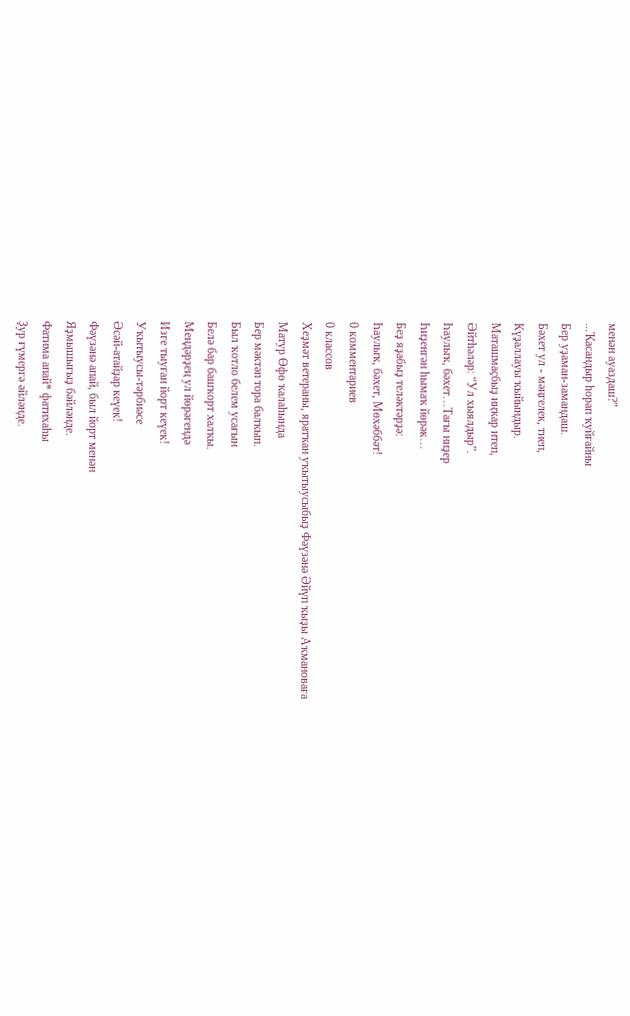менән ауаздаш?"
...Ҡасандыр һорап ҡуйғайны
Бер уҙаман-замандаш.
Бәхет ул - мәңгелек, тиеп,
Күҙаллауы ҡыйындыр.
Маташмаҫбыҙ иңҡар итеп,
Әйтһәләр: “Ул хыялдыр”.
Һаулыҡ, бәхет…Тағы ниҙер
Һиҙенгән һымаҡ йөрәк…
Беҙ яҙабыҙ теләктәрҙә:
Һаулыҡ, бәхет, Мөхәббәт!
0 комментариев
0 классов
Хеҙмәт ветераны, яратҡан уҡытыусыбыҙ Фәүзәнә Әйүп ҡыҙы Аҡмановаға
Матур Өфө ҡалаһында
Бер мәктәп тора балҡып.
Был ҡотло белем усағын
Белә бар башҡорт халҡы.
Меңдәрҙең ул йөрәгендә
Изге тыуған йорт кеүек!
Уҡытыусы-тәрбиәсе
Әсәй-атайҙар кеүек!
Фәүзәнә апай, был йорт менән
Яҙмышығыҙ бәйләнде.
Фатима апай* фатихаһы
Ҙур ғүмергә әйләнде.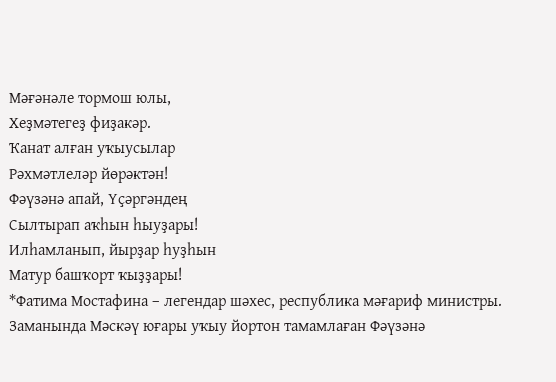Мәғәнәле тормош юлы,
Хеҙмәтегеҙ фиҙакәр.
Ҡанат алған уҡыусылар
Рәхмәтлеләр йөрәктән!
Фәүзәнә апай, Үҫәргәндең
Сылтырап аҡһын һыуҙары!
Илһамланып, йырҙар һуҙһын
Матур башҡорт ҡыҙҙары!
*Фатима Мостафина – легендар шәхес, республика мәғариф министры. Заманында Мәскәү юғары уҡыу йортон тамамлаған Фәүзәнә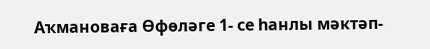Аҡмановаға Өфөләге 1- се һанлы мәктәп-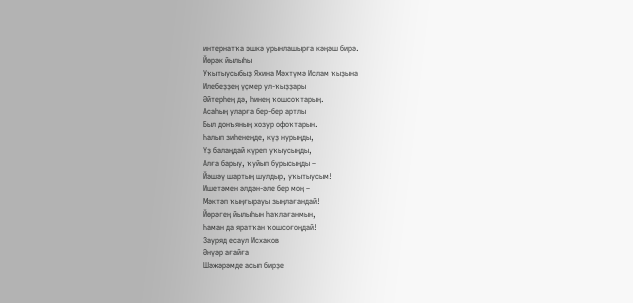интернатҡа эшкә урынлашырға кәңәш бирә.
Йөрәк йылыһы
Уҡытыусыбыҙ Яхина Мәхтүмә Ислам ҡыҙына
Илебеҙҙең үҫмер ул-ҡыҙҙары
Әйтерһең дә, һинең ҡошсоҡтарың.
Асаһың уларға бер-бер артлы
Был донъяның хозур офоҡтарын.
Һалып зиһенеңде, күҙ нурыңды,
Үҙ балаңдай күреп уҡыусыңды,
Алға барыу, ҡуйып бурысыңды –
Йәшәү шартың шулдыр, уҡытыусым!
Ишетәмен әлдән-әле бер моң –
Мәктәп ҡыңғырауы зыңлағандай!
Йөрәгең йылыһын һаҡлағанмын,
Һаман да яратҡан ҡошсоғоңдай!
Зауряд есаул Исхаков
Әнүәр ағайға
Шәжәрәмде асып бирҙе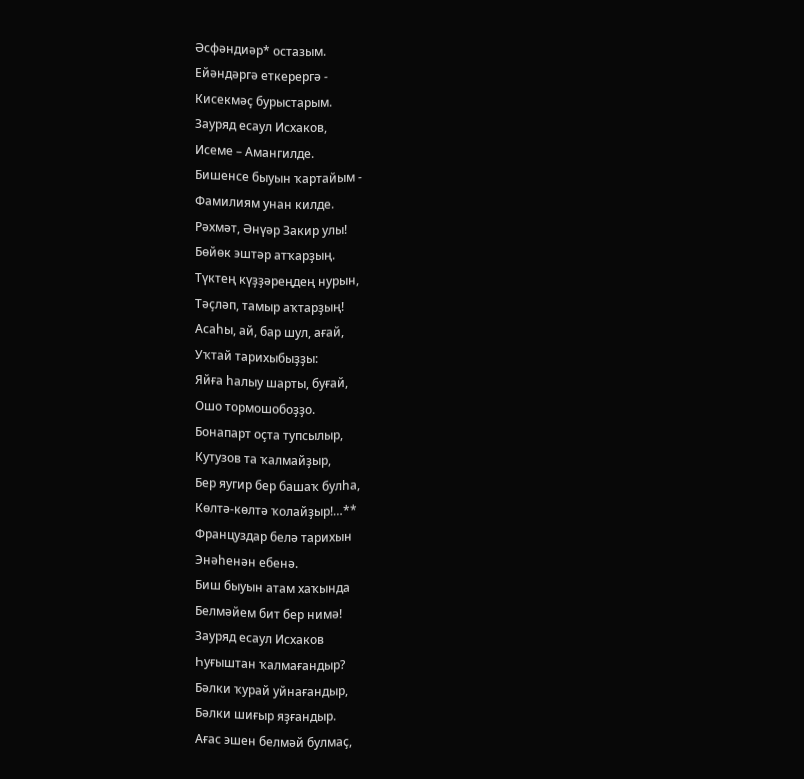Әсфәндиәр* остазым.
Ейәндәргә еткерергә -
Кисекмәҫ бурыстарым.
Зауряд есаул Исхаков,
Исеме – Амангилде.
Бишенсе быуын ҡартайым -
Фамилиям унан килде.
Рәхмәт, Әнүәр Закир улы!
Бөйөк эштәр атҡарҙың.
Түктең күҙҙәреңдең нурын,
Тәҫләп, тамыр аҡтарҙың!
Асаһы, ай, бар шул, ағай,
Уҡтай тарихыбыҙҙы:
Яйға һалыу шарты, буғай,
Ошо тормошобоҙҙо.
Бонапарт оҫта тупсылыр,
Кутузов та ҡалмайҙыр,
Бер яугир бер башаҡ булһа,
Көлтә-көлтә ҡолайҙыр!…**
Француздар белә тарихын
Энәһенән ебенә.
Биш быуын атам хаҡында
Белмәйем бит бер нимә!
Зауряд есаул Исхаков
Һуғыштан ҡалмағандыр?
Бәлки ҡурай уйнағандыр,
Бәлки шиғыр яҙғандыр.
Ағас эшен белмәй булмаҫ,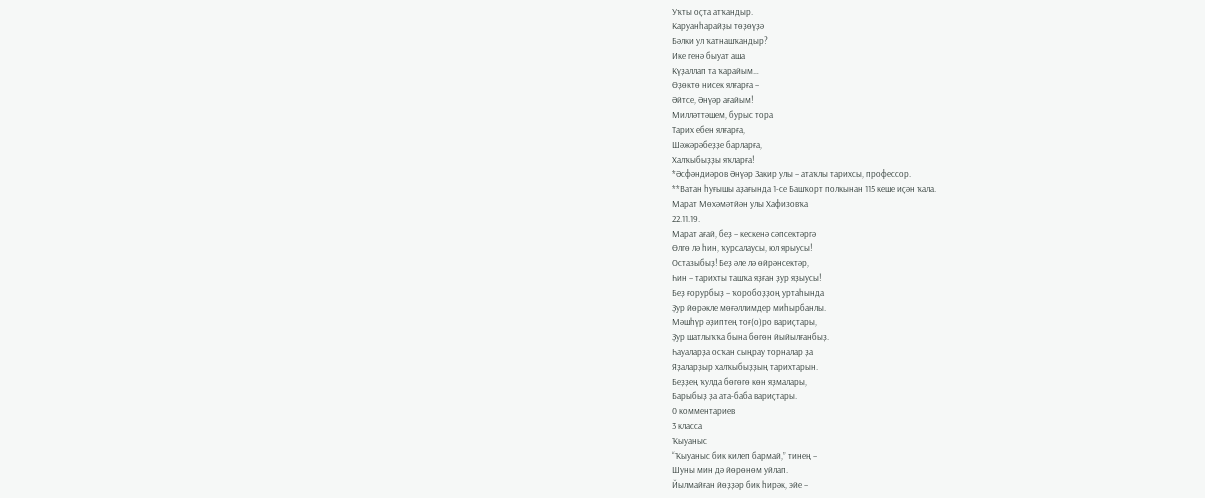Уҡты оҫта атҡандыр.
Каруанһарайҙы төҙөүҙә
Бәлки ул ҡатнашҡандыр?
Ике генә быуат аша
Күҙаллап та ҡарайым…
Өҙөктө нисек ялғарға –
Әйтсе, Әнүәр ағайым!
Милләттәшем, бурыс тора
Тарих ебен ялғарға,
Шәжәрәбеҙҙе барларға,
Халҡыбыҙҙы яҡларға!
*Әсфәндиәров Әнүәр Закир улы – атаҡлы тарихсы, профессор.
**Ватан һуғышы аҙағында 1-се Башҡорт полкынан 115 кеше иҫән ҡала.
Марат Мөхәмәтйән улы Хафизовҡа
22.11.19.
Марат ағай, беҙ – кескенә сәпсектәргә
Өлгө лә һин, ҡурсалаусы, юл ярыусы!
Остазыбыҙ! Беҙ әле лә өйрәнсектәр,
Һин – тарихты ташҡа яҙған ҙур яҙыусы!
Беҙ ғорурбыҙ – ҡоробоҙҙоң уртаһында
Ҙур йөрәкле мөғәллимдер миһырбанлы.
Мәшһүр әҙиптең тоғ(о)ро вариҫтары,
Ҙур шатлыҡҡа бына бөгөн йыйылғанбыҙ.
Һауаларҙа осҡан сыңрау торналар ҙа
Яҙаларҙыр халҡыбыҙҙың тарихтарын.
Беҙҙең ҡулда бөгөгө көн яҙмалары,
Барыбыҙ ҙа ата-баба вариҫтары.
0 комментариев
3 класса
Ҡыуаныс
“Ҡыуаныс бик килеп бармай,” тинең –
Шуны мин дә йөрөнөм уйлап.
Йылмайған йөҙҙәр бик һирәк, эйе –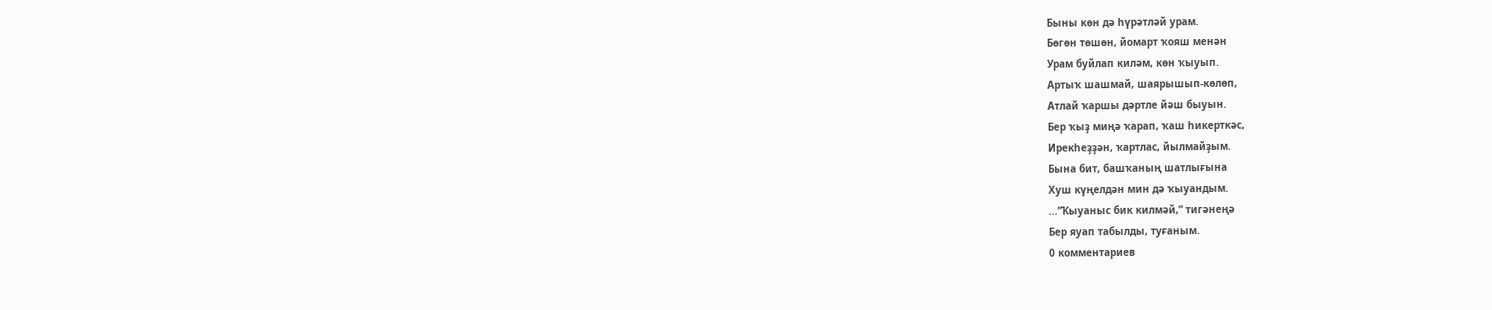Быны көн дә һүрәтләй урам.
Бөгөн төшөн, йомарт ҡояш менән
Урам буйлап киләм, көн ҡыуып.
Артыҡ шашмай, шаярышып-көлөп,
Атлай ҡаршы дәртле йәш быуын.
Бер ҡыҙ миңә ҡарап, ҡаш һикерткәс,
Ирекһеҙҙән, ҡартлас, йылмайҙым.
Бына бит, башҡаның шатлығына
Хуш күңелдән мин дә ҡыуандым.
...”Ҡыуаныс бик килмәй,” тигәнеңә
Бер яуап табылды, туғаным.
0 комментариев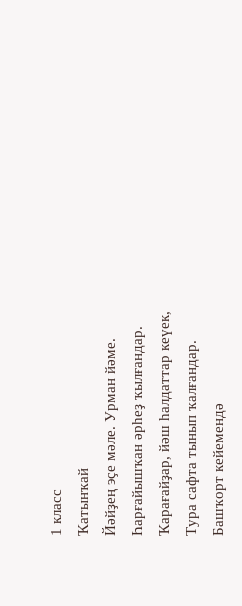1 класс
Ҡатынҡай
Йәйҙең эҫе мәле. Урман йәме.
Һарғайышҡан әрһеҙ ҡылғандар.
Ҡарағайҙар, йәш һалдаттар кеүек,
Тура сафта тынып ҡалғандар.
Башҡорт кейемендә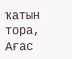ҡатын тора,
Ағас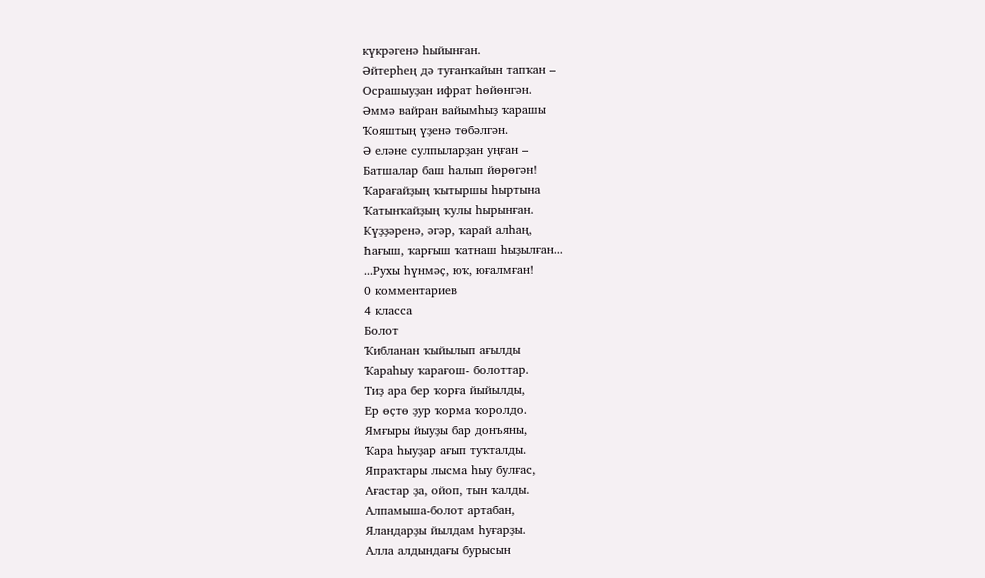күкрәгенә һыйынған.
Әйтерһең дә туғанҡайын тапҡан –
Осрашыуҙан ифрат һөйөнгән.
Әммә вайран вайымһыҙ ҡарашы
Ҡояштың үҙенә төбәлгән.
Ә еләне сулпыларҙан уңған –
Батшалар баш һалып йөрөгән!
Ҡарағайҙың ҡытыршы һыртына
Ҡатынҡайҙың ҡулы һырынған.
Күҙҙәренә, әгәр, ҡарай алһаң,
Һағыш, ҡарғыш ҡатнаш һыҙылған...
...Рухы һүнмәҫ, юҡ, юғалмған!
0 комментариев
4 класса
Болот
Ҡибланан ҡыйылып ағылды
Ҡараһыу ҡарағош- болоттар.
Тиҙ ара бер ҡорға йыйылды,
Ер өҫтө ҙур ҡорма ҡоролдо.
Ямғыры йыуҙы бар донъяны,
Ҡара һыуҙар ағып туҡталды.
Япраҡтары лысма һыу булғас,
Ағастар ҙа, ойоп, тын ҡалды.
Алпамыша-болот артабан,
Яландарҙы йылдам һуғарҙы.
Алла алдындағы бурысын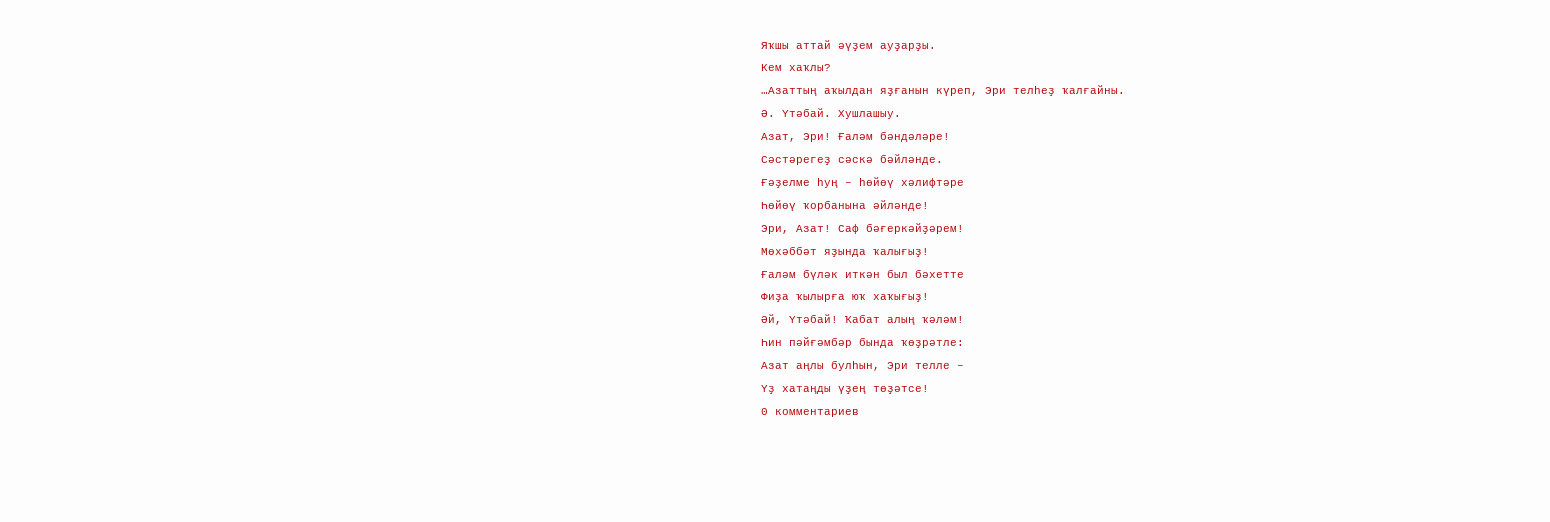Яҡшы аттай әүҙем ауҙарҙы.
Кем хаҡлы?
…Азаттың аҡылдан яҙғанын күреп, Эри телһеҙ ҡалғайны.
Ә. Үтәбай. Хушлашыу.
Азат, Эри! Ғаләм бәндәләре!
Сәстәрегеҙ сәскә бәйләнде.
Ғәҙелме һуң – һөйөү хәлифтәре
Һөйөү ҡорбанына әйләнде!
Эри, Азат! Саф бәғеркәйҙәрем!
Мөхәббәт яҙында ҡалығыҙ!
Ғаләм бүләк иткән был бәхетте
Фиҙа ҡылырға юҡ хаҡығыҙ!
Әй, Үтәбай! Ҡабат алың ҡәләм!
Һин пәйғәмбәр бында ҡөҙрәтле:
Азат аңлы булһын, Эри телле –
Үҙ хатаңды үҙең төҙәтсе!
0 комментариев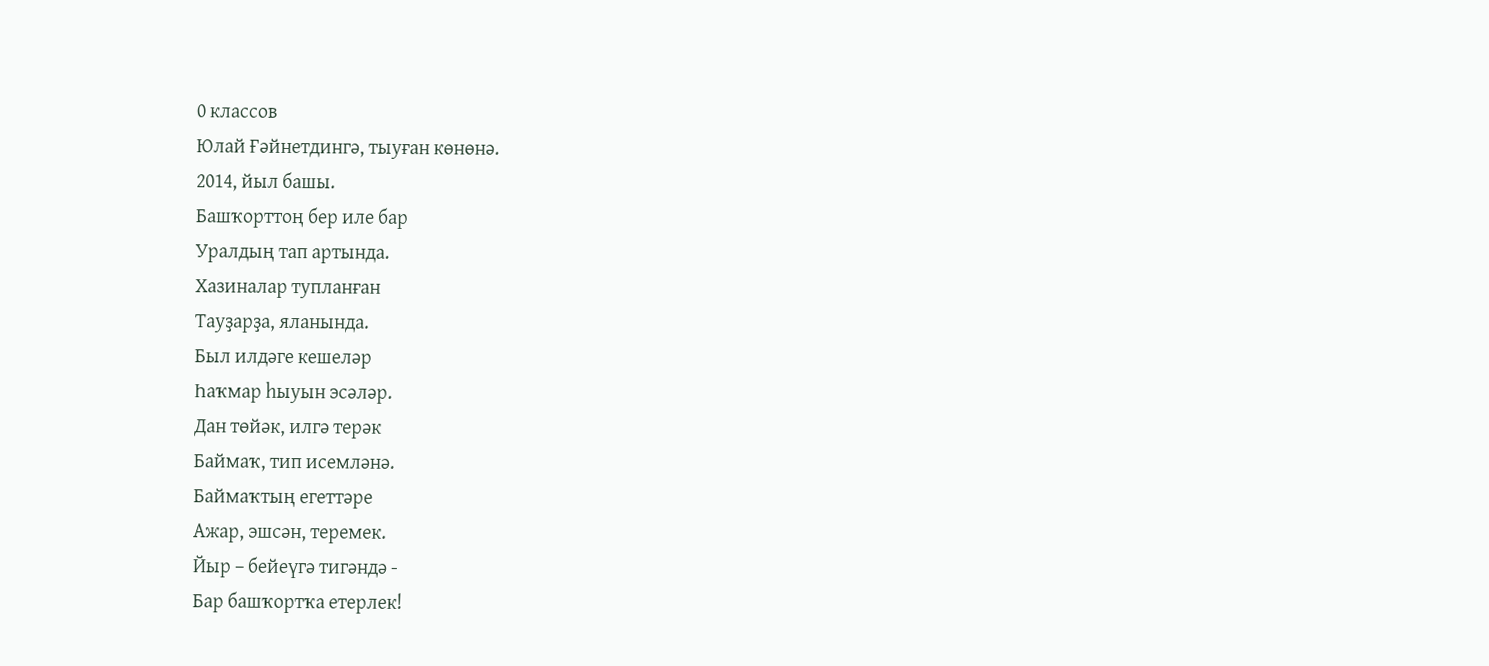0 классов
Юлай Ғәйнетдингә, тыуған көнөнә.
2014, йыл башы.
Башҡорттоң бер иле бар
Уралдың тап артында.
Хазиналар тупланған
Тауҙарҙа, яланында.
Был илдәге кешеләр
Һаҡмар һыуын эсәләр.
Дан төйәк, илгә терәк
Баймаҡ, тип исемләнә.
Баймаҡтың егеттәре
Ажар, эшсән, теремек.
Йыр – бейеүгә тигәндә -
Бар башҡортҡа етерлек!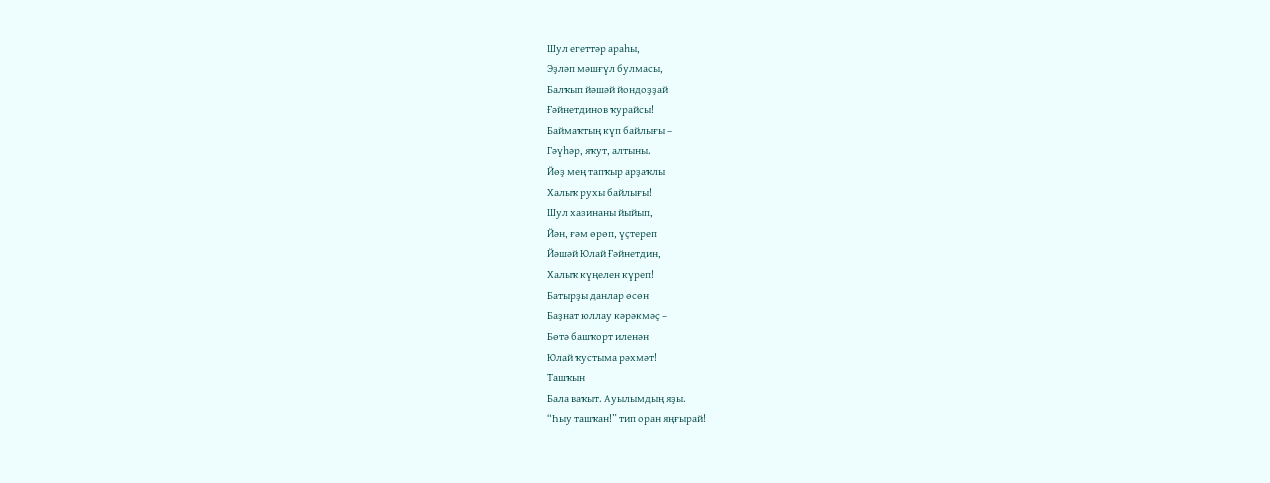Шул егеттәр араһы,
Эҙләп мәшғүл булмасы,
Балҡып йәшәй йондоҙҙай
Ғәйнетдинов ҡурайсы!
Баймаҡтың күп байлығы –
Гәүһәр, яҡут, алтыны.
Йөҙ мең тапҡыр арҙаҡлы
Халыҡ рухы байлығы!
Шул хазинаны йыйып,
Йән, ғәм өрөп, үҫтереп
Йәшәй Юлай Ғәйнетдин,
Халыҡ күңелен күреп!
Батырҙы данлар өсөн
Баҙнат юллау кәрәкмәҫ –
Бөтә башҡорт иленән
Юлай ҡустыма рәхмәт!
Ташҡын
Бала ваҡыт. Ауылымдың яҙы.
“Һыу ташҡан!” тип оран яңғырай!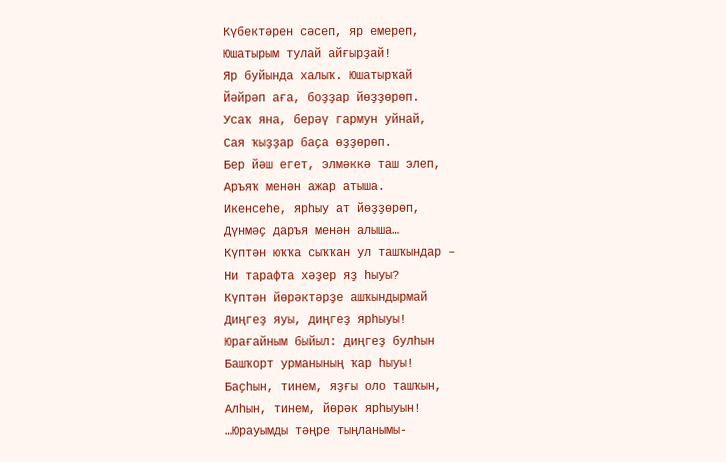Күбектәрен сәсеп, яр емереп,
Юшатырым тулай айғырҙай!
Яр буйында халыҡ. Юшатырҡай
Йәйрәп аға, боҙҙар йөҙҙөрөп.
Усаҡ яна, берәү гармун уйнай,
Сая ҡыҙҙар баҫа өҙҙөрөп.
Бер йәш егет, элмәккә таш элеп,
Аръяҡ менән ажар атыша.
Икенсеһе, ярһыу ат йөҙҙөрөп,
Дүнмәҫ даръя менән алыша…
Күптән юҡҡа сыҡҡан ул ташҡындар –
Ни тарафта хәҙер яҙ һыуы?
Күптән йөрәктәрҙе ашҡындырмай
Диңгеҙ яуы, диңгеҙ ярһыуы!
Юрағайным быйыл: диңгеҙ булһын
Башҡорт урманының ҡар һыуы!
Баҫһын, тинем, яҙғы оло ташҡын,
Алһын, тинем, йөрәк ярһыуын!
…Юрауымды тәңре тыңланымы-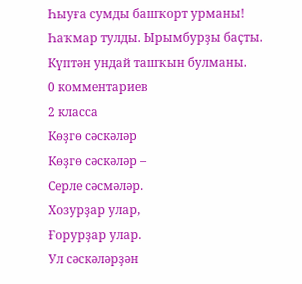Һыуға сумды башҡорт урманы!
Һаҡмар тулды. Ырымбурҙы баҫты.
Күптән ундай ташҡын булманы.
0 комментариев
2 класса
Көҙгө сәскәләр
Көҙгө сәскәләр –
Серле сәсмәләр.
Хозурҙар улар,
Ғорурҙар улар.
Ул сәскәләрҙән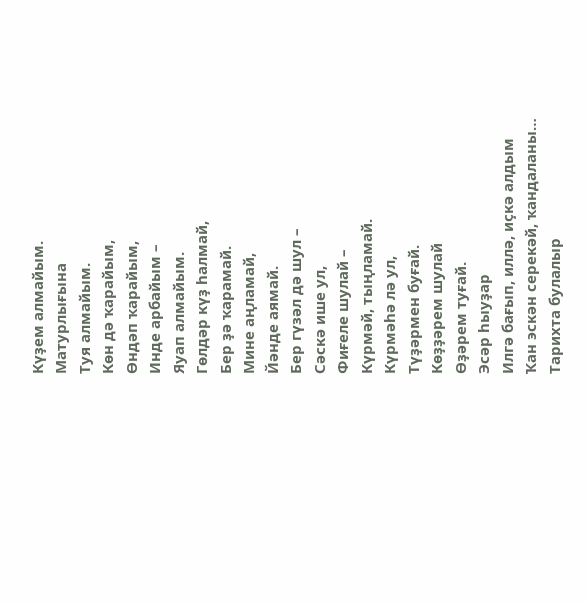Күҙем алмайым.
Матурлығына
Туя алмайым.
Көн дә ҡарайым,
Өндәп ҡарайым,
Инде арбайым –
Яуап алмайым.
Гөлдәр күҙ һалмай,
Бер ҙә ҡарамай.
Мине аңламай,
Йәнде аямай.
Бер гүзәл дә шул –
Сәскә ише ул,
Фиғеле шулай –
Күрмәй, тыңламай.
Күрмәһә лә ул,
Түҙәрмен буғай.
Көҙҙәрем шулай
Өҙәрем туғай.
Эсәр һыуҙар
Илгә бағып, иллә, иҫкә алдым
Ҡан эскән серекәй, ҡандаланы…
Тарихта булалыр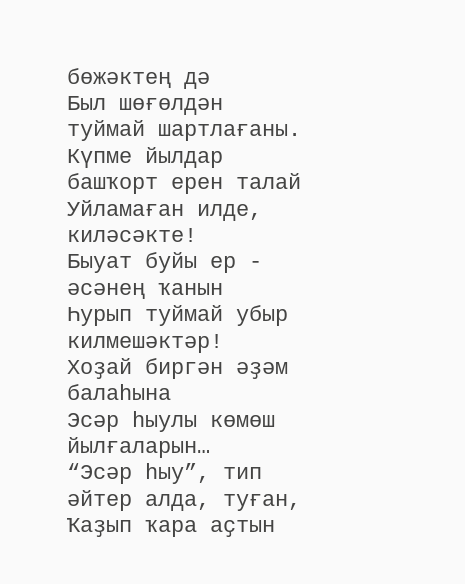бөжәктең дә
Был шөғөлдән туймай шартлағаны.
Күпме йылдар башҡорт ерен талай
Уйламаған илде, киләсәкте!
Быуат буйы ер - әсәнең ҡанын
Һурып туймай убыр килмешәктәр!
Хоҙай биргән әҙәм балаһына
Эсәр һыулы көмөш йылғаларын…
“Эсәр һыу”, тип әйтер алда, туған,
Ҡаҙып ҡара аҫтын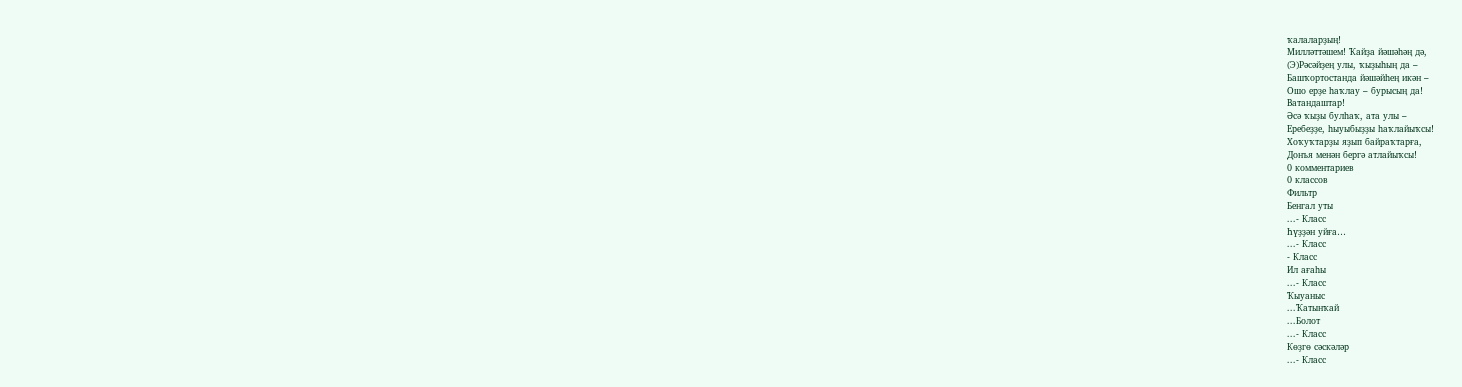ҡалаларҙың!
Милләттәшем! Ҡайҙа йәшәһәң дә,
(Э)Рәсәйҙең улы, ҡыҙыһың да –
Башҡортостанда йәшәйһең икән –
Ошо ерҙе һаҡлау – бурысың да!
Ватандаштар!
Әсә ҡыҙы булһаҡ, ата улы –
Еребеҙҙе, һыуыбыҙҙы һаҡлайыҡсы!
Хоҡуҡтарҙы яҙып байраҡтарға,
Донъя менән бергә атлайыҡсы!
0 комментариев
0 классов
Фильтр
Бенгал уты
...- Класс
Һүҙҙән уйға…
...- Класс
- Класс
Ил ағаһы
...- Класс
Ҡыуаныс
...Ҡатынҡай
...Болот
...- Класс
Көҙгө сәскәләр
...- Класс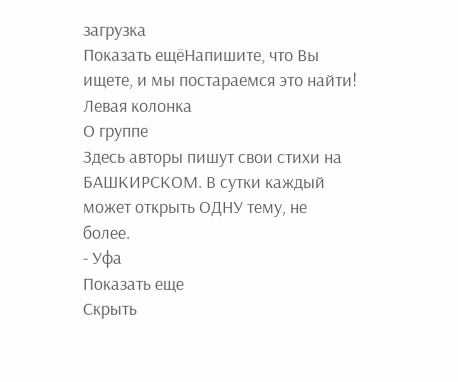загрузка
Показать ещёНапишите, что Вы ищете, и мы постараемся это найти!
Левая колонка
О группе
Здесь авторы пишут свои стихи на БАШКИРСКОМ. В сутки каждый может открыть ОДНУ тему, не более.
- Уфа
Показать еще
Скрыть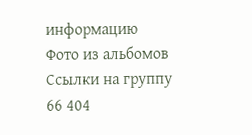информацию
Фото из альбомов
Ссылки на группу
66 404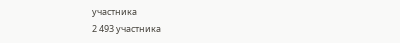участника
2 493 участника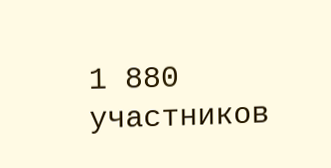1 880 участников